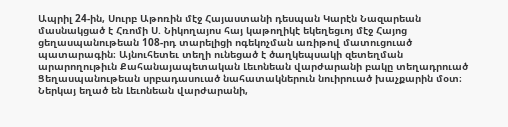Ապրիլ 24-ին, Սուրբ Աթոռին մէջ Հայաստանի դեսպան Կարէն Նազարեան մասնակցած է Հռոմի Ս. Նիկողայոս հայ կաթողիկէ եկեղեցւոյ մէջ Հայոց ցեղասպանութեան 108-րդ տարելիցի ոգեկոչման առիթով մատուցուած պատարագին։ Այնուհետեւ տեղի ունեցած է ծաղկեպսակի զետեղման արարողութիւն Քահանայապետական Լեւոնեան վարժարանի բակը տեղադրուած Ցեղասպանութեան սրբադասուած նահատակներուն նուիրուած խաչքարին մօտ։ Ներկայ եղած են Լեւոնեան վարժարանի,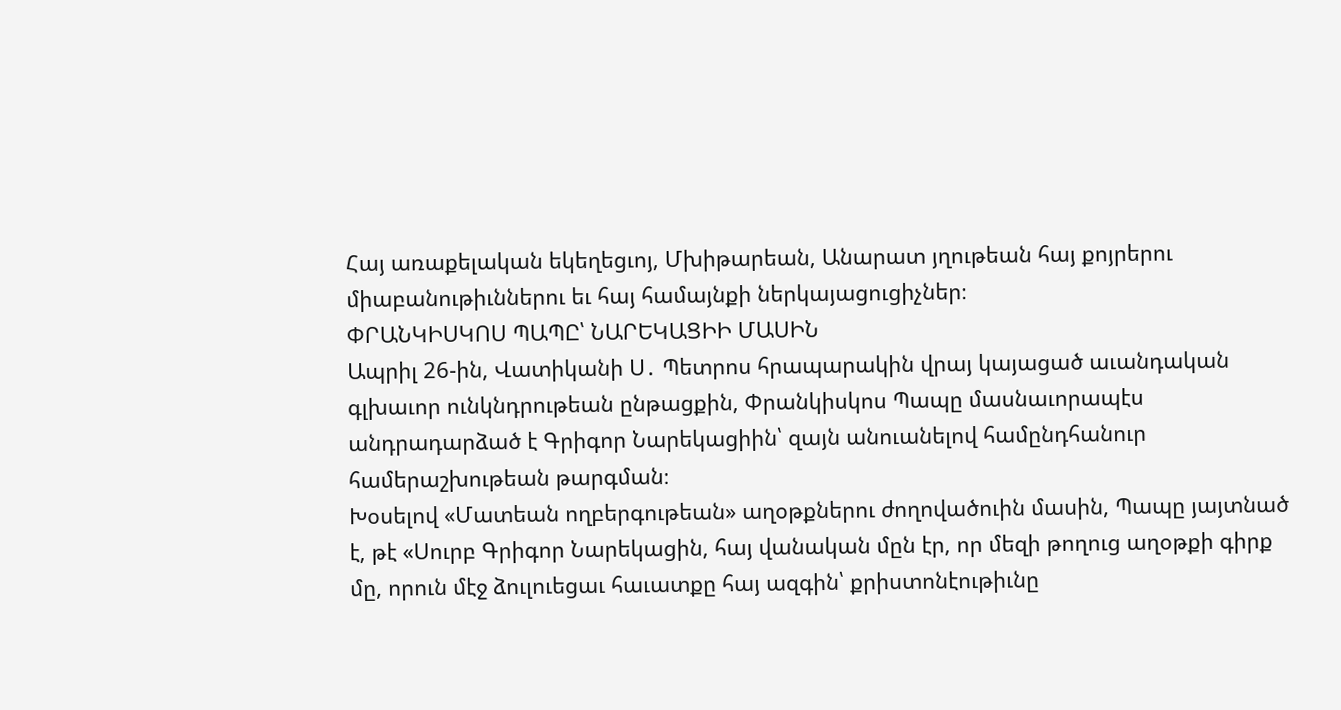Հայ առաքելական եկեղեցւոյ, Մխիթարեան, Անարատ յղութեան հայ քոյրերու միաբանութիւններու եւ հայ համայնքի ներկայացուցիչներ։
ՓՐԱՆԿԻՍԿՈՍ ՊԱՊԸ՝ ՆԱՐԵԿԱՑԻԻ ՄԱՍԻՆ
Ապրիլ 26-ին, Վատիկանի Ս․ Պետրոս հրապարակին վրայ կայացած աւանդական գլխաւոր ունկնդրութեան ընթացքին, Փրանկիսկոս Պապը մասնաւորապէս անդրադարձած է Գրիգոր Նարեկացիին՝ զայն անուանելով համընդհանուր համերաշխութեան թարգման։
Խօսելով «Մատեան ողբերգութեան» աղօթքներու ժողովածուին մասին, Պապը յայտնած է, թէ «Սուրբ Գրիգոր Նարեկացին, հայ վանական մըն էր, որ մեզի թողուց աղօթքի գիրք մը, որուն մէջ ձուլուեցաւ հաւատքը հայ ազգին՝ քրիստոնէութիւնը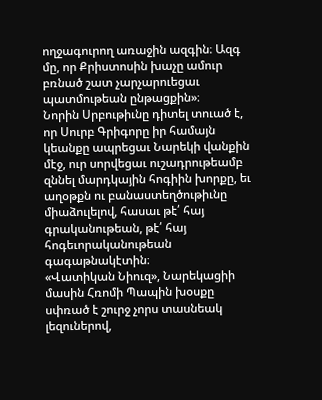ողջագուրող առաջին ազգին։ Ազգ մը, որ Քրիստոսին խաչը ամուր բռնած շատ չարչարուեցաւ պատմութեան ընթացքին»։
Նորին Սրբութիւնը դիտել տուած է, որ Սուրբ Գրիգորը իր համայն կեանքը ապրեցաւ Նարեկի վանքին մէջ, ուր սորվեցաւ ուշադրութեամբ զննել մարդկային հոգիին խորքը, եւ աղօթքն ու բանաստեղծութիւնը միաձուլելով, հասաւ թէ՛ հայ գրականութեան, թէ՛ հայ հոգեւորականութեան գագաթնակէտին։
«Վատիկան Նիուզ», Նարեկացիի մասին Հռոմի Պապին խօսքը սփռած է շուրջ չորս տասնեակ լեզուներով,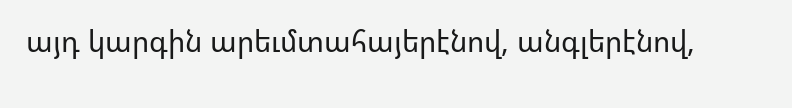այդ կարգին արեւմտահայերէնով, անգլերէնով,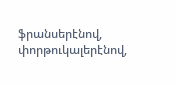ֆրանսերէնով, փորթուկալերէնով,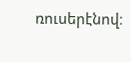ռուսերէնով։